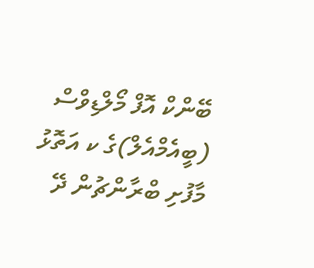ބޭންކް އޮފް މޯލްޑިވްސް (ބީއެމްއެލް)ގެ ކ އަތޮޅު މާފުށި ބްރާންޗުން ދޭ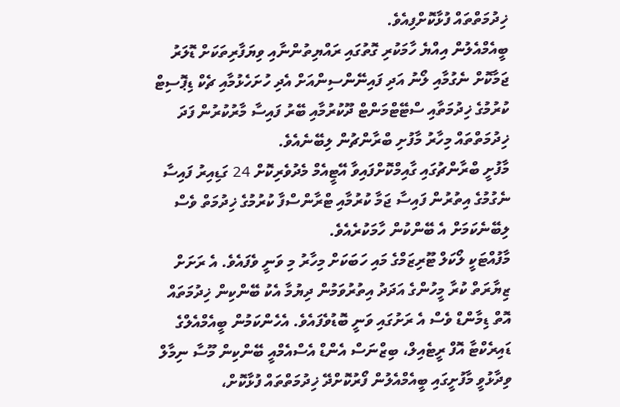ޚިދުމަތްތައް ފުޅާކޮށްފިއެވެ.
ބީއެމްއެލުން އިއްޔެ ހާމަކުރި ގޮތުގައި ރައްޔިތުންނާއި ވިޔަފާރިތަކަށް ޑޮލަރު ޖަމާކޮށް ނެގުމާއި ލޯނު އަދި ފައިނޭންސިންއަށް އެދި ހުށަހެޅުމާއި ޗެކް ޑިޕޮސިޓް ކުރުމުގެ ޚިދުމަތާއި ސްޓޭޓްމަންޓް ދޫކުރުމާއި ބޭރު ފައިސާ މާރުކުރުން ފަދަ ޚިދުމަތްތައް މިހާރު މާފުށި ބްރާންޗުން ލިބޭނެއެވެ.
މާފުށީ ބްރާންޗުގައި ގާއިމްކޮށްފައިވާ އޭޓީއެމް މެދުވެރިކޮށް 24 ގަޑިއިރު ފައިސާ ނެގުމުގެ އިތުރުން ފައިސާ ޖަމާ ކުރުމާއި ޓްރާންސްފާ ކުރުމުގެ ޚިދުމަތް ވެސް ލިބޭނެކަމަށް އެ ބޭންކުން ހާމަކުރެއެވެ.
މާފުއްޓަކީ ލޯކަލް ޓޫރިޒަމްގެ މައި ހަބަކަށް މިހާރު މި ވަނީ ވެފައެވެ. އެ ރަށަށް ޒިޔާރަތް ކުރާ މީހުންގެ އަދަދު އިތުރުވަމުން ދިޔުމާ އެކު ބޭންކިން ޚިދުމަތައް އޮތް ޑިމާންޑް ވެސް އެ ރަށުގައި ވަނީ ބޮޑުވެފައެވެ. އެހެންކަމުން ބީއެމްއެލްގެ ޑައިރެކްޓާ އޮފް ރީޓެއިލް، ބިޒްނަސް އެންޑް އެސްއެމްއީ ބޭންކިން މޫސާ ނިމާލް ވިދާޅުވީ މާފުށީގައި ބީއެމްއެލުން ފޯރުކޮށްދޭ ޚިދުމަތްތައް ފުޅާކޮށް،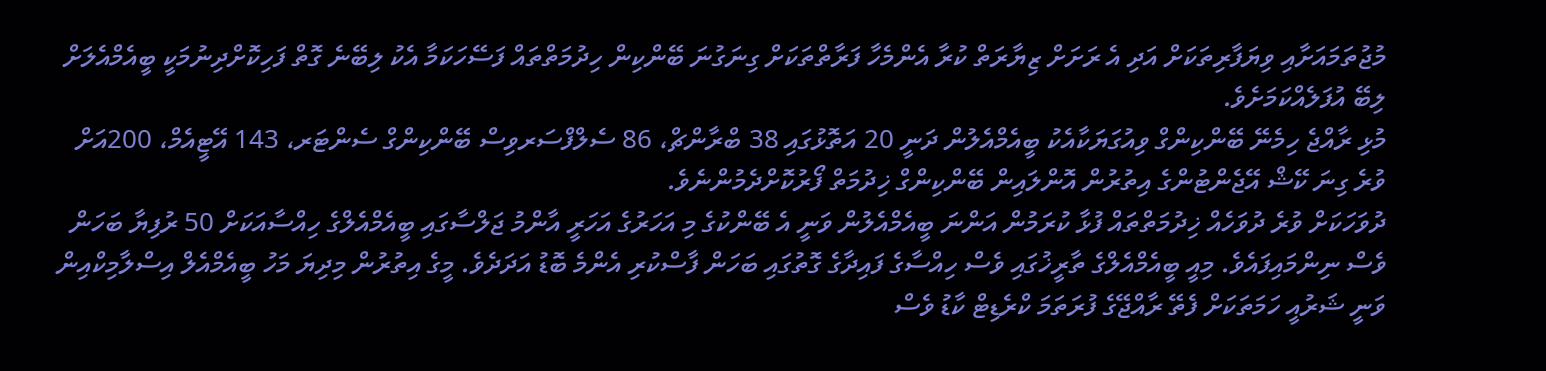މުޖުތަމައަށާއި ވިޔަފާރިތަކަށް އަދި އެ ރަށަށް ޒިޔާރަތް ކުރާ އެންމެހާ ފަރާތްތަކަށް ގިނަގުނަ ބޭންކިން ހިދުމަތްތައް ފަސޭހަކަމާ އެކު ލިބޭނެ ގޮތް ފަހިކޮށްދިނުމަކީ ބީއެމްއެލަށް ލިބޭ އުފަލެއްކަމަށެވެ.
މުޅި ރާއްޖެ ހިމެނޭ ބޭންކިންގް ވިއުގަޔަކާއެކު ބީއެމްއެލުން ދަނީ 20 އަތޮޅުގައި 38 ބްރާންޗް، 86 ސެލްފްސަރވިސް ބޭންކިންގް ސެންޓަރ، 143 އޭޓީއެމް، 200އަށް ވުރެ ގިނަ ކޭޝް އޭޖެންޓުންގެ އިތުރުން އޮންލައިން ބޭންކިންގް ޚިދުމަތް ފޯރުކޮށްދެމުންނެވެ.
ދުވަހަކަށް ވުރެ ދުވަހެއް ޚިދުމަތްތައް ފުޅާ ކުރަމުން އަންނަ ބީއެމްއެލުން ވަނީ އެ ބޭންކުގެ މި އަހަރުގެ އަހަރީ އާންމު ޖަލްސާގައި ބީއެމްއެލްގެ ހިއްސާއަކަށް 50 ރުފިޔާ ބަހަން ވެސް ނިންމައިފައެވެ. މިއީ ބީއެމްއެލްގެ ތާރީޚުގައި ވެސް ހިއްސާގެ ފައިދާގެ ގޮތުގައި ބަހަން ފާސްކުރި އެންމެ ބޮޑު އަދަދެވެ. މީގެ އިތުރުން މިދިޔަ މަހު ބީއެމްއެލް އިސްލާމިކްއިން ވަނީ ޝަރުއީ ހަމަތަކަށް ފެތޭ ރާއްޖޭގެ ފުރަތަމަ ކްރެޑިޓް ކާޑު ވެސް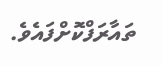ތައާރަފްކޮށްފައެވެ.